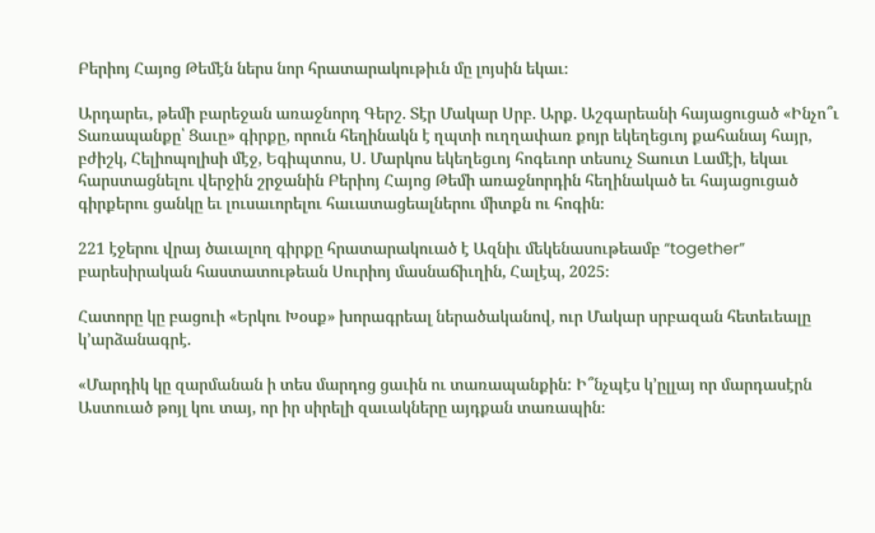Բերիոյ Հայոց Թեմէն ներս նոր հրատարակութիւն մը լոյսին եկաւ։

Արդարեւ, թեմի բարեջան առաջնորդ Գերշ. Տէր Մակար Սրբ. Արք. Աշգարեանի հայացուցած «Ինչո՞ւ Տառապանքը՝ Ցաւը» գիրքը, որուն հեղինակն է ղպտի ուղղափառ քոյր եկեղեցւոյ քահանայ հայր, բժիշկ, Հելիոպոլիսի մէջ, Եգիպտոս, Ս. Մարկոս եկեղեցւոյ հոգեւոր տեսուչ Տաուտ Լամէի, եկաւ հարստացնելու վերջին շրջանին Բերիոյ Հայոց Թեմի առաջնորդին հեղինակած եւ հայացուցած գիրքերու ցանկը եւ լուսաւորելու հաւատացեալներու միտքն ու հոգին։

221 էջերու վրայ ծաւալող գիրքը հրատարակուած է Ազնիւ մեկենասութեամբ “together”
բարեսիրական հաստատութեան Սուրիոյ մասնաճիւղին, Հալէպ, 2025։

Հատորը կը բացուի «Երկու Խօսք» խորագրեալ ներածականով, ուր Մակար սրբազան հետեւեալը կ՚արձանագրէ.

«Մարդիկ կը զարմանան ի տես մարդոց ցաւին ու տառապանքին: Ի՞նչպէս կ’ըլլայ որ մարդասէրն Աստուած թոյլ կու տայ, որ իր սիրելի զաւակները այդքան տառապին։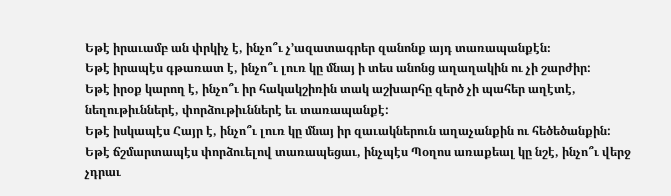Եթէ իրաւամբ ան փրկիչ է, ինչո՞ւ չ’ազատագրեր զանոնք այդ տառապանքէն։
Եթէ իրապէս գթառատ է, ինչո՞ւ լուռ կը մնայ ի տես անոնց աղաղակին ու չի շարժիր:
Եթէ իրօք կարող է, ինչո՞ւ իր հակակշիռին տակ աշխարհը զերծ չի պահեր աղէտէ, նեղութիւններէ, փորձութիւններէ եւ տառապանքէ:
Եթէ իսկապէս Հայր է, ինչո՞ւ լուռ կը մնայ իր զաւակներուն աղաչանքին ու հեծեծանքին:
Եթէ ճշմարտապէս փորձուելով տառապեցաւ, ինչպէս Պօղոս առաքեալ կը նշէ, ինչո՞ւ վերջ չդրաւ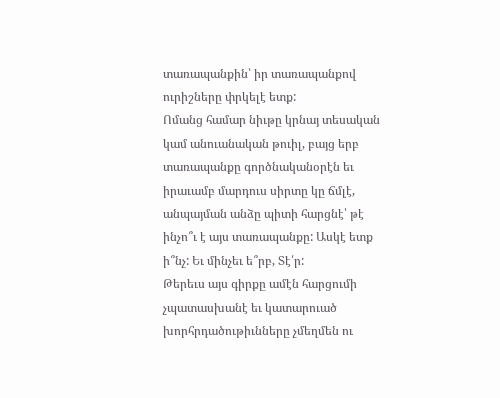տառապանքին՝ իր տառապանքով ուրիշները փրկելէ ետք:
Ոմանց համար նիւթը կրնայ տեսական կամ անուանական թուիլ, բայց երբ տառապանքը գործնականօրէն եւ իրաւամբ մարդուս սիրտը կը ճմլէ, անպայման անձը պիտի հարցնէ՝ թէ ինչո՞ւ է այս տառապանքը: Ասկէ ետք ի՞նչ: Եւ մինչեւ ե՞րբ, Տէ՛ր:
Թերեւս այս գիրքը ամէն հարցումի չպատասխանէ եւ կատարուած խորհրդածութիւնները չմեղմեն ու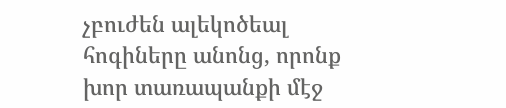չբուժեն ալեկոծեալ հոգիները անոնց, որոնք խոր տառապանքի մէջ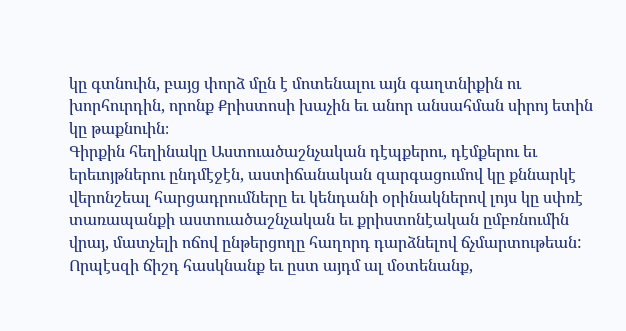կը գտնուին, բայց փորձ մըն է մոտենալու այն գաղտնիքին ու խորհուրդին, որոնք Քրիստոսի խաչին եւ անոր անսահման սիրոյ ետին կը թաքնուին։
Գիրքին հեղինակը Աստուածաշնչական դէպքերու, դէմքերու եւ երեւոյթներու ընդմէջէն, աստիճանական զարգացումով կը քննարկէ վերոնշեալ հարցադրումները եւ կենդանի օրինակներով լոյս կը սփռէ տառապանքի աստուածաշնչական եւ քրիստոնէական ըմբռնումին վրայ, մատչելի ոճով ընթերցողը հաղորդ դարձնելով ճչմարտութեան: Որպէսզի ճիշդ հասկնանք եւ ըստ այդմ ալ մօտենանք,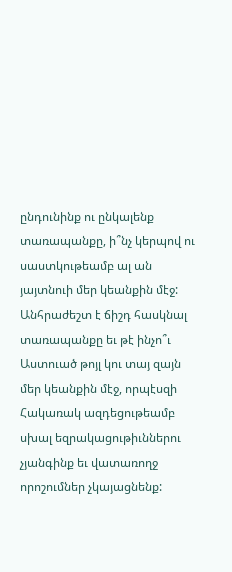ընդունինք ու ընկալենք տառապանքը, ի՞նչ կերպով ու սաստկութեամբ ալ ան յայտնուի մեր կեանքին մէջ:
Անհրաժեշտ է ճիշդ հասկնալ տառապանքը եւ թէ ինչո՞ւ Աստուած թոյլ կու տայ զայն մեր կեանքին մէջ, որպէսզի Հակառակ ազդեցութեամբ սխալ եզրակացութիւններու չյանգինք եւ վատառողջ որոշումներ չկայացնենք: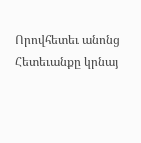Որովհետեւ անոնց Հետեւանքը կրնայ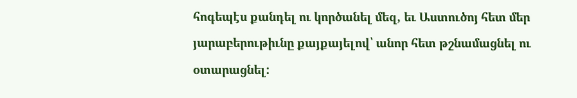հոգեպէս քանդել ու կործանել մեզ, եւ Աստուծոյ հետ մեր յարաբերութիւնը քայքայելով՝ անոր հետ թշնամացնել ու օտարացնել: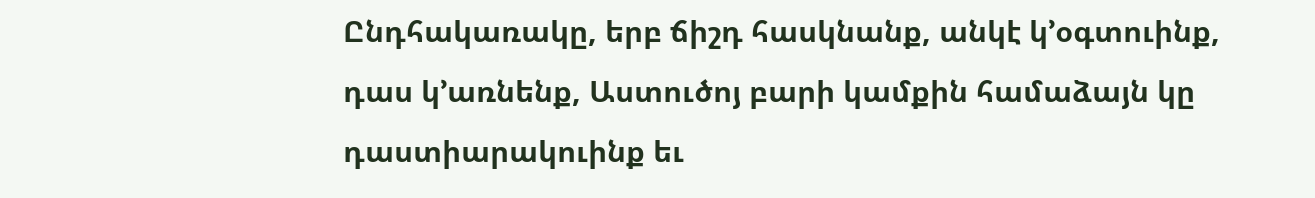Ընդհակառակը, երբ ճիշդ հասկնանք, անկէ կ’օգտուինք, դաս կ՚առնենք, Աստուծոյ բարի կամքին համաձայն կը դաստիարակուինք եւ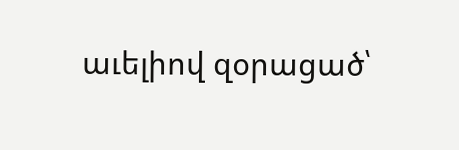աւելիով զօրացած՝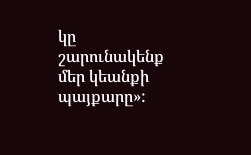կը շարունակենք մեր կեանքի պայքարը»: